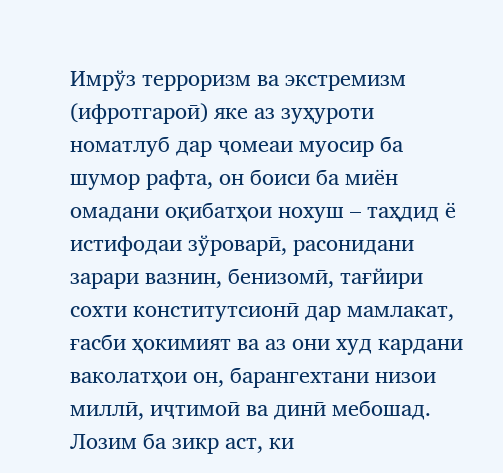Имрўз терроризм ва экстремизм (ифротгароӣ) яке аз зуҳуроти номатлуб дар ҷомеаи муосир ба шумор рафта, он боиси ба миён омадани оқибатҳои нохуш – таҳдид ё истифодаи зўроварӣ, расонидани зарари вазнин, бенизомӣ, тағйири сохти конститутсионӣ дар мамлакат, ғасби ҳокимият ва аз они худ кардани ваколатҳои он, барангехтани низои миллӣ, иҷтимоӣ ва динӣ мебошад. Лозим ба зикр аст, ки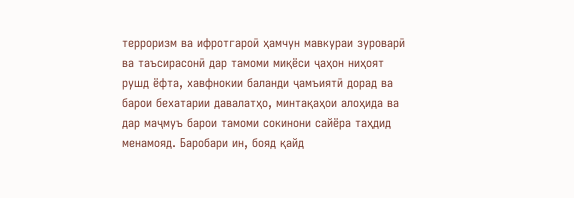терроризм ва ифротгароӣ ҳамчун мавкураи зуроварӣ ва таъсирасонӣ дар тамоми миқёси ҷаҳон ниҳоят рушд ёфта, хавфнокии баланди ҷамъиятӣ дорад ва барои бехатарии давалатҳо, минтақаҳои алоҳида ва дар маҷмуъ барои тамоми сокинони сайёра таҳдид менамояд. Баробари ин, бояд қайд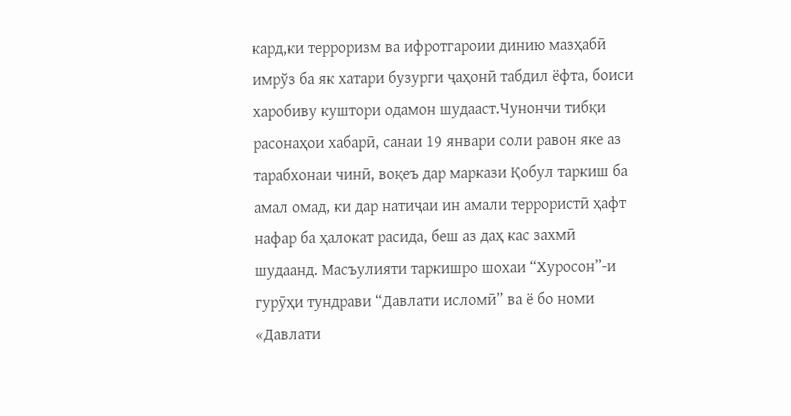кард,ки терроризм ва ифротгароии динию мазҳабӣ имрўз ба як хатари бузурги ҷаҳонӣ табдил ёфта, боиси харобиву куштори одамон шудааст.Чунончи тибқи расонаҳои хабарӣ, санаи 19 январи соли равон яке аз тарабхонаи чинӣ, воқеъ дар маркази Қобул таркиш ба амал омад, ки дар натиҷаи ин амали террористӣ ҳафт нафар ба ҳалокат расида, беш аз даҳ кас захмӣ шудаанд. Масъулияти таркишро шохаи “Хуросон”-и гурӯҳи тундрави “Давлати исломӣ” ва ё бо номи «Давлати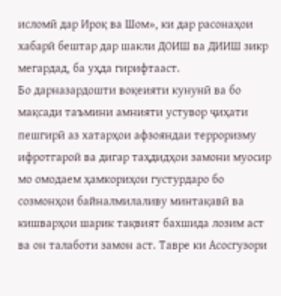исломӣ дар Ироқ ва Шом», ки дар расонаҳои хабарӣ бештар дар шакли ДОИШ ва ДИИШ зикр мегардад, ба уҳда гирифтааст.
Бо дарназардошти воқеияти кунунӣ ва бо мақсади таъмини амнияти устувор ҷиҳати пешгирӣ аз хатарҳои афзояндаи терроризму ифротгароӣ ва дигар таҳдидҳои замони муосир мо омодаем ҳамкориҳои густурдаро бо созмонҳои байналмилаливу минтақавӣ ва кишварҳои шарик тақвият бахшида лозим аст ва он талаботи замон аст. Тавре ки Асосгузори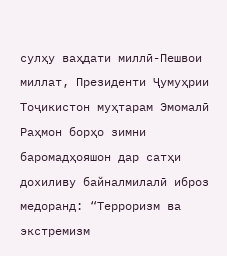сулҳу ваҳдати миллӣ-Пешвои миллат, Президенти Ҷумуҳрии Тоҷикистон муҳтарам Эмомалӣ Раҳмон борҳо зимни баромадҳояшон дар сатҳи дохиливу байналмилалӣ иброз медоранд: “Терроризм ва экстремизм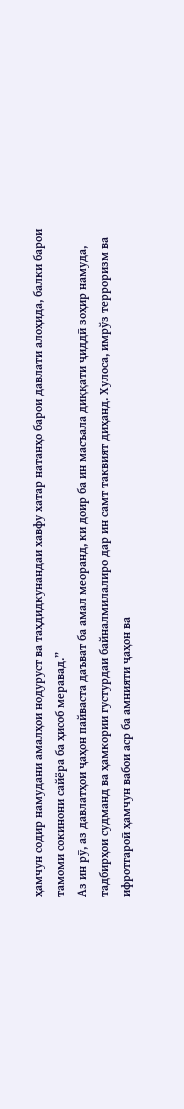ҳамчун содир намудани амалҳои нодуруст ва таҳдидкунандаи хавфу хатар натанҳо барои давлати алоҳида, балки барои тамоми сокинони сайёра ба ҳисоб меравад.”
Аз ин рӯ, аз давлатҳои ҷаҳон пайваста даъват ба амал меоранд, ки доир ба ин масъала диққати ҷиддӣ зоҳир намуда, тадбирҳои судманд ва ҳамкории густурдаи байналмилалиро дар ин самт таквият диҳанд. Хулоса, имрўз терроризм ва ифротгароӣ ҳамчун вабои аср ба амнияти ҷаҳон ва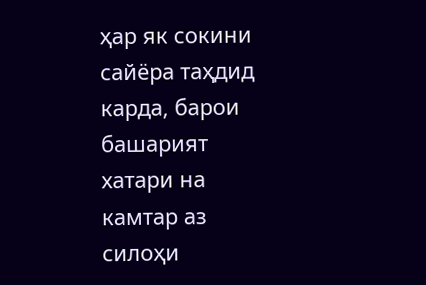ҳар як сокини сайёра таҳдид карда, барои башарият хатари на камтар аз силоҳи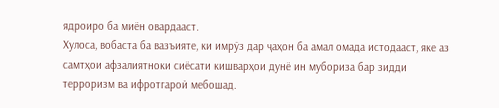ядроиро ба миён овардааст.
Хулоса, вобаста ба вазъияте, ки имрӯз дар ҷаҳон ба амал омада истодааст, яке аз самтҳои афзалиятноки сиёсати кишварҳои дунё ин мубориза бар зидди терроризм ва ифротгароӣ мебошад.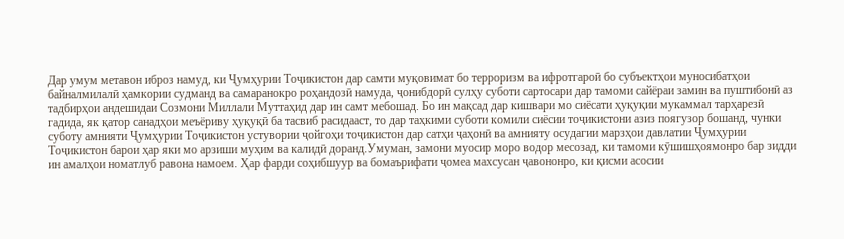Дар умум метавон иброз намуд, ки Ҷумҳурии Тоҷикистон дар самти муқовимат бо терроризм ва ифротгароӣ бо субъектҳои муносибатҳои байналмилалӣ ҳамкории судманд ва самаранокро роҳандозӣ намуда, ҷонибдорӣ сулҳу суботи сартосари дар тамоми сайёраи замин ва пуштибонӣ аз тадбирҳои андешидаи Созмони Миллали Муттаҳид дар ин самт мебошад. Бо ин мақсад дар кишвари мо сиёсати ҳуқуқии мукаммал тарҳарезӣ гадида, як қатор санадҳои меъёриву ҳуқуқӣ ба тасвиб расидааст, то дар таҳкими суботи комили сиёсии тоҷикистони азиз поягузор бошанд, чунки суботу амнияти Ҷумҳурии Тоҷикистон устувории ҷойгоҳи тоҷикистон дар сатҳи ҷаҳонӣ ва амнияту осудагии марзҳои давлатии Ҷумҳурии Тоҷикистон барои ҳар яки мо арзиши муҳим ва калидӣ доранд.Умуман, замони муосир моро водор месозад, ки тамоми кӯшишҳоямонро бар зидди ин амалҳои номатлуб равона намоем. Ҳар фарди соҳибшуур ва бомаърифати ҷомеа махсусан ҷавононро, ки қисми асосии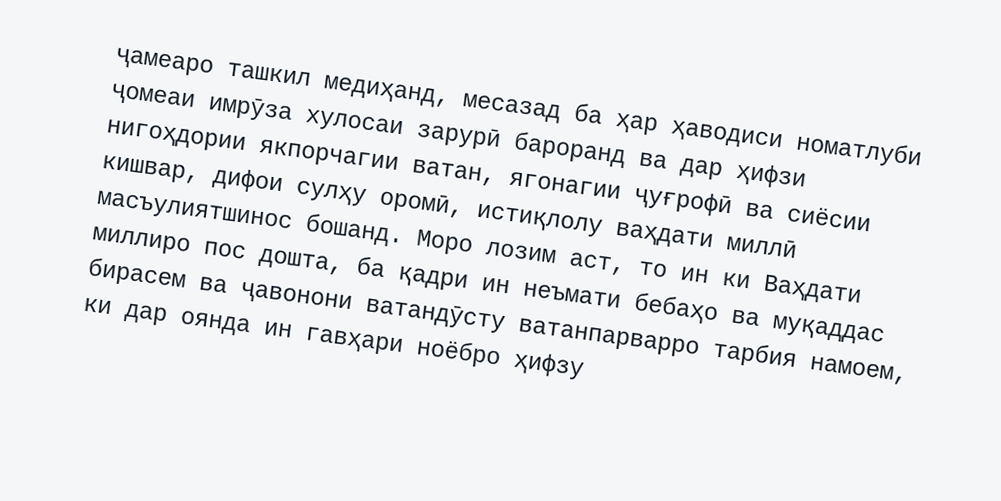ҷамеаро ташкил медиҳанд, месазад ба ҳар ҳаводиси номатлуби ҷомеаи имрӯза хулосаи зарурӣ бароранд ва дар ҳифзи нигоҳдории якпорчагии ватан, ягонагии ҷуғрофӣ ва сиёсии кишвар, дифои сулҳу оромӣ, истиқлолу ваҳдати миллӣ масъулиятшинос бошанд. Моро лозим аст, то ин ки Ваҳдати миллиро пос дошта, ба қадри ин неъмати бебаҳо ва муқаддас бирасем ва ҷавонони ватандӯсту ватанпарварро тарбия намоем, ки дар оянда ин гавҳари ноёбро ҳифзу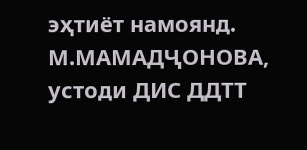эҳтиёт намоянд.
М.МАМАДҶОНОВА,
устоди ДИС ДДТТ